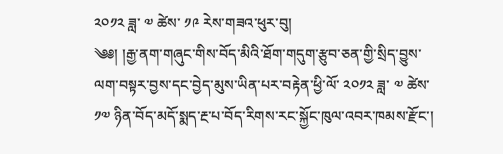༢༠༡༢ ཟླ་ ༧ ཚེས་ ༡༩ རེས་གཟའ་ཕུར་བུ།
༄༅། །རྒྱ་ནག་གཞུང་གིས་བོད་མིའི་ཐོག་གདུག་རྩུབ་ཅན་གྱི་སྲིད་བྱུས་ལག་བསྟར་བྱས་དང་བྱེད་མུས་ཡིན་པར་བརྟེན་ཕྱི་ལོ་ ༢༠༡༢ ཟླ་ ༧ ཚེས་ ༡༧ ཉིན་བོད་མདོ་སྨད་རྔ་པ་བོད་རིགས་རང་སྐྱོང་ཁུལ་འབར་ཁམས་རྫོང་།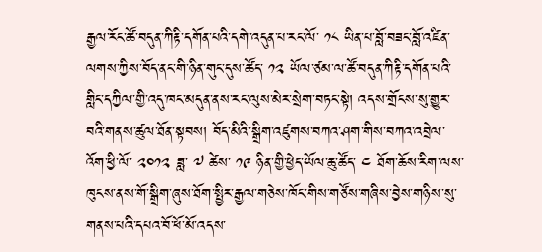རྒྱལ་རོང་ཚོ་བདུན་ཀིརྟི་དགོན་པའི་དགེ་འདུན་པ་རང་ལོ་ ༡༨ ཡིན་པ་བློ་བཟང་བློ་འཛིན་ལགས་ཀྱིས་བོད་ནང་གི་ཉིན་གུང་དུས་ཚོད་ ༡༢ ཡོལ་ཙམ་ལ་ཚོ་བདུན་ཀིརྟི་དགོན་པའི་གླིང་དཀྱིལ་གྱི་འདུ་ཁང་མདུན་ནས་རང་ལུས་མེར་སྲེག་བཏང་སྟེ། འདས་གྲོངས་སུ་གྱུར་བའི་གནས་ཚུལ་ཐོན་སྟབས། བོད་མིའི་སྒྲིག་འཛུགས་བཀའ་ཤག་གིས་བཀའ་འབྲེལ་འོག་ཕྱི་ལོ་ ༢༠༡༢ ཟླ་ ༧ ཚེས་ ༡༩ ཉིན་གྱི་ཕྱེད་ཡོལ་ཆུ་ཚོད་ ༤ ཐོག་ཆོས་རིག་ལས་ཁུངས་ནས་གོ་སྒྲིག་ཞུས་ཐོག་སྤྱིར་རྒྱལ་གཅེས་ཁོང་གིས་གཙོས་གཞིས་བྱེས་གཉིས་སུ་གནས་པའི་དཔའ་བོ་ཕོ་མོ་འདས་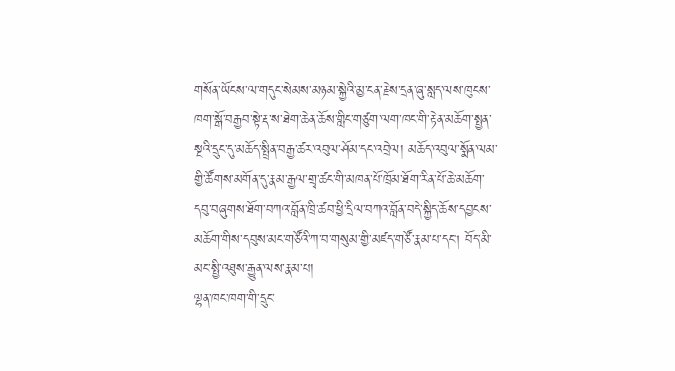གསོན་ཡོངས་ལ་གདུང་སེམས་མཉམ་སྐྱེའི་མྱ་ངན་རྗེས་དྲན་ཞུ་སླད་ལས་ཁུངས་ཁག་སྒོ་བརྒྱབ་སྟེ་རྡ་ས་ཐེག་ཆེན་ཆོས་གླིང་གཙུག་ལག་ཁང་གི་རྟེན་མཆོག་སྤྱན་སྔའི་དྲུང་དུ་མཆོད་སྤྲིན་བརྒྱ་ཚར་འབུལ་ཤོམ་དང་འབྲེལ། མཆོད་འབུལ་སྨོན་ལམ་གྱི་ཚོགས་མགོན་དུ་རྣམ་རྒྱལ་གྲྭ་ཚང་གི་མཁན་པོ་ཁྲོམ་ཐོག་རིན་པོ་ཆེ་མཆོག་དབུ་བཞུགས་ཐོག་བཀའ་བློན་ཁྲི་ཚབ་ཕྱི་དྲིལ་བཀའ་བློན་བདེ་སྐྱིད་ཆོས་དབྱངས་མཆོག་གིས་དབུས་མང་གཙོའི་ཀ་བ་གསུམ་གྱི་མཛད་གཙོ་རྣམ་པ་དང། བོད་མི་མང་སྤྱི་འཐུས་རྒྱུན་ལས་རྣམ་པ།
ལྷན་ཁང་ཁག་གི་དྲུང་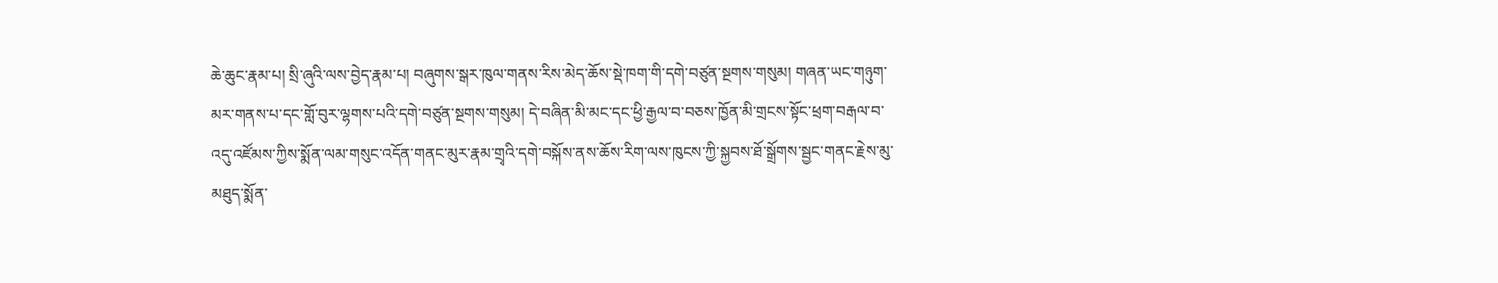ཆེ་ཆུང་རྣམ་པ། སྲི་ཞུའི་ལས་བྱེད་རྣམ་པ། བཞུགས་སྒར་ཁུལ་གནས་རིས་མེད་ཆོས་སྡེ་ཁག་གི་དགེ་བཙུན་སྔགས་གསུམ། གཞན་ཡང་གཉུག་མར་གནས་པ་དང་གློ་བུར་ལྷགས་པའི་དགེ་བཙུན་སྔགས་གསུམ། དེ་བཞིན་མི་མང་དང་ཕྱི་རྒྱལ་བ་བཅས་ཁྱོན་མི་གྲངས་སྟོང་ཕྲག་བརྒལ་བ་འདུ་འཛོམས་ཀྱིས་སྨོན་ལམ་གསུང་འདོན་གནང་མུར་རྣམ་གྲྭའི་དགེ་བསྐོས་ནས་ཆོས་རིག་ལས་ཁུངས་ཀྱི་སྐྱབས་ཐོ་སྒྲོགས་སྦྱང་གནང་རྗེས་མུ་མཐུད་སྨོན་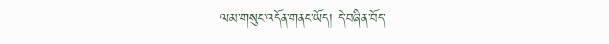ལམ་གསུང་འདོན་གནང་ཡོད། དེ་བཞིན་བོད་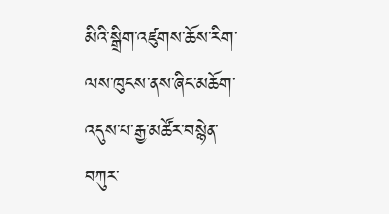མིའི་སྒྲིག་འཛུགས་ཆོས་རིག་ལས་ཁུངས་ནས་ཞིང་མཆོག་འདུས་པ་རྒྱ་མཚོར་བསྙེན་བཀུར་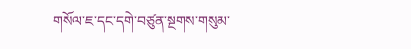གསོལ་ཇ་དང་དགེ་བཙུན་སྔགས་གསུམ་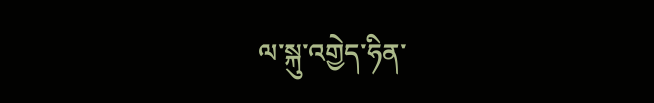ལ་སྐུ་འགྱེད་ཧིན་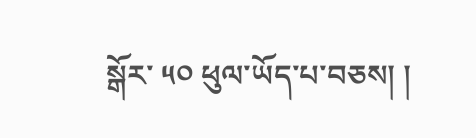སྒོར་ ༥༠ ཕུལ་ཡོད་པ་བཅས། །